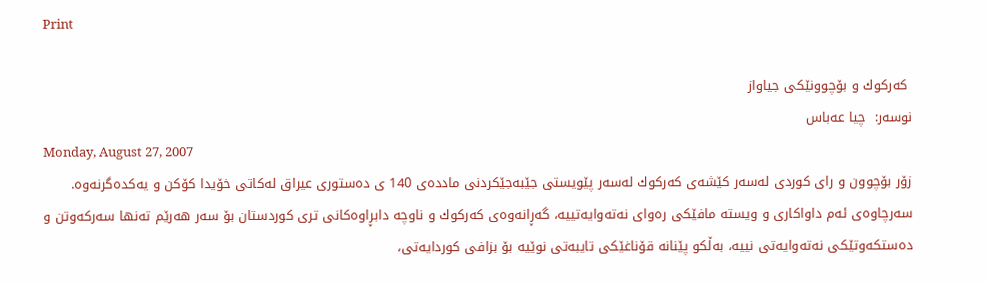Print

 كه‌ركوك و بۆچوونێكی جیاواز
نوسه‌ر:  چیا عه‌باس
Monday, August 27, 2007
زۆر بۆچوون و رای كوردی له‌سه‌ر كێشه‌ی كه‌ركوك له‌سه‌ر پێویستی جێبه‌جێكردنی مادده‌ی 140 ی ده‌ستوری عیراق له‌كاتی خۆیدا كۆكن و یه‌كده‌گرنه‌وه‌.
سه‌رچاوه‌ی ئه‌م داواكاری و ویسته‌ مافێكی ره‌وای نه‌ته‌وایه‌تییه‌، گه‌ڕانه‌وه‌ی كه‌ركوك و ناوچه‌ دابڕاوه‌كانی تری كوردستان بۆ سه‌ر هه‌رێم ته‌نها سه‌ركه‌وتن و ده‌ستكه‌وتێكی نه‌ته‌وایه‌تی نییه‌، به‌ڵكو پێنانه‌ قۆناغێكی تایبه‌تی نوێیه‌ بۆ بزافی كوردایه‌تی،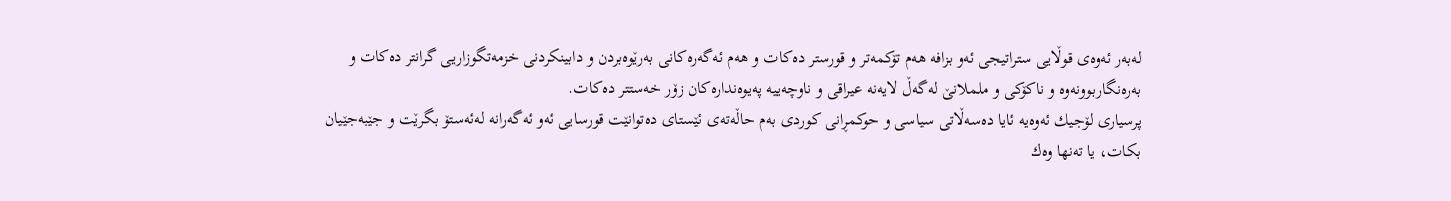له‌به‌ر ئه‌وه‌ی قوڵایی ستراتیجی ئه‌و بزافه‌ هه‌م تۆكمه‌تر و قورستر ده‌كات و هه‌م ئه‌گه‌ره‌كانی به‌رێوه‌بردن و دابینكردنی خزمه‌تگوزاریی گرانتر ده‌كات و به‌ره‌نگاربوونه‌وه‌ و ناكۆكی و ململانێ له‌گه‌ڵ‌ لایه‌نه‌ عیراقی و ناوچه‌ییه‌ په‌یوه‌نداره‌كان زۆر خه‌ستتر ده‌كات.
پرسیاری لۆجیك ئه‌وه‌یه‌ ئایا ده‌سه‌ڵاتی سیاسی و حوكمڕانی كوردی به‌م حاڵه‌ته‌ی ئێستای ده‌توانێت قورسایی ئه‌و ئه‌گه‌رانه‌ له‌ئه‌ستۆ بگرێت و جێبه‌جێیان بكات، یا ته‌نها وه‌ك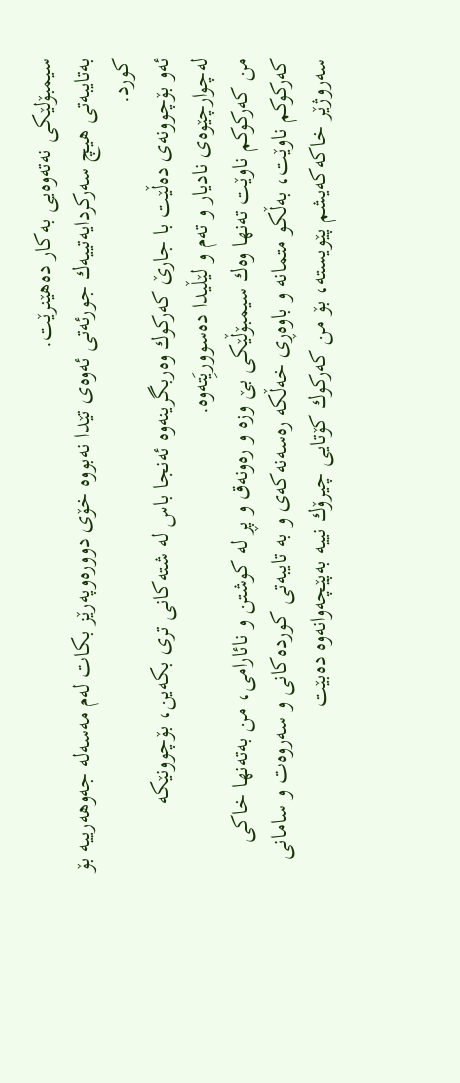سیمبۆلێكی نه‌ته‌وه‌یی به‌كار ده‌هێنرێت.
به‌تایبه‌تی هیچ سه‌ركردایه‌تییه‌ك جورئه‌تی ئه‌وه‌ی تێدا نه‌بووه‌ خۆی دووره‌وپه‌رێز بكات له‌م مه‌سه‌له‌ جه‌وهه‌رییه‌ بۆ كورد.
ئه‌و بۆچوونه‌ی ده‌ڵێت با جارێ كه‌ركوك وه‌ربگرینه‌وه‌ ئه‌نجا باس له‌ شته‌كانی تری بكه‌ین، بۆچوونێكه‌ له‌چوارچێوه‌ی نادیار و ته‌م و لێڵیدا ده‌سووریَِته‌وه‌.
من كه‌ركوكم ناوێت ته‌نها وه‌ك سیمبۆڵێكی بێ وزه‌ و ره‌ونه‌ق و پڕ له‌ كوشتن و نائارامی، من به‌ته‌نها خاكی كه‌ركوكم ناوێت، به‌ڵكو متمانه‌ و باوه‌ڕی خه‌ڵكه‌ ره‌سه‌نه‌كه‌ی و به‌ تایبه‌تی كورده‌كانی و سه‌روه‌ت و سامانی سه‌روژێر خاكه‌كه‌یشم پێویسته‌، بۆ من كه‌ركوك كۆتایی چیرۆك نییه‌ به‌پێچه‌وانه‌وه‌ ده‌بێت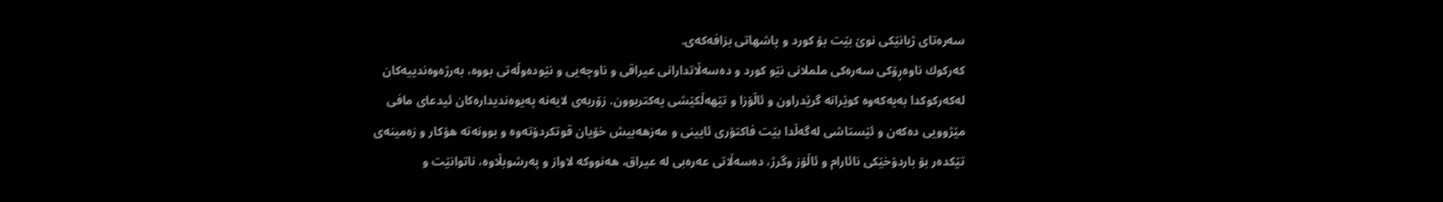سه‌ره‌تای ژیانێكی نوێ بێت بۆ كورد و پاشهاتی بزافه‌كه‌ی.
كه‌ركوك ناوه‌ڕۆكی سه‌ره‌كی ململانی نێو كورد و ده‌سه‌ڵاتدارانی عیراقی و ناوچه‌یی و نێوده‌وڵه‌تی بووه‌، به‌رژه‌وه‌ندییه‌كان له‌كه‌ركوكدا به‌یه‌كه‌وه‌ كوێرانه‌ گرێدراون و ئاڵۆزا و تێهه‌ڵكێشی یه‌كتربوون. زۆربه‌ی لایه‌نه‌ په‌یوه‌ندیداره‌كان ئیدعای مافی مێژوویی ده‌كه‌ن و ئێستاشی له‌گه‌ڵدا بێت فاكتۆری ئایینی و مه‌زهه‌بیش خۆیان قوتكردۆته‌وه‌ و بوونه‌ته‌ هۆكار و زه‌مینه‌ی تێكده‌ر بۆ باردۆخێكی نائارام و ئاڵۆز وگرژ، ده‌سه‌ڵاتی عه‌ره‌بی له‌ عیراق، هه‌نووكه‌ لاواز و په‌رشوبڵاوه‌، ناتوانێت و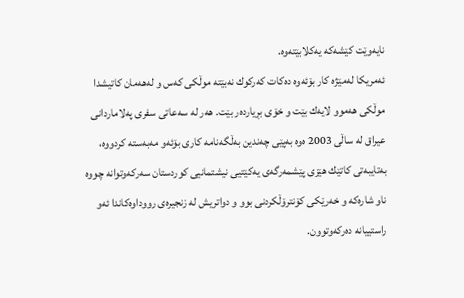نایه‌وێت كێشه‌كه‌ یه‌كلابێته‌وه‌.
ئه‌مریكا له‌مێژه‌ كار بۆئه‌وه‌ ده‌كات كه‌ركوك نه‌بێته‌ موڵكی كه‌س و له‌هه‌مان كاتیشدا موڵكی هه‌موو لایه‌ك بێت و خۆی بڕیارده‌ر بێت. هه‌ر له‌ سه‌عاتی سفری په‌لاماردانی عیراق له‌ ساڵی 2003 ه‌وه‌ به‌پێی چه‌ندین به‌ڵگه‌نامه‌ كاری بۆئه‌و مه‌به‌سته‌ كردووه‌، به‌تایبه‌تی كاتێك هێزی پێشمه‌رگه‌ی یه‌كێتیی نیشتمانیی كوردستان سه‌ركه‌وتوانه‌ چووه‌ ناو شاره‌كه‌ و خه‌رێكی كۆنترۆڵكردنی بوو و دواتریش له‌ زنجیره‌ی رووداوه‌كاندا ئه‌و راستییانه‌ ده‌ركه‌وتوون.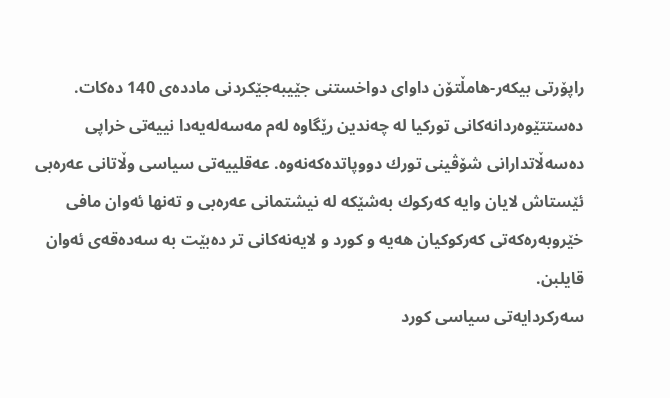راپۆرتی بیكه‌ر-هامڵتۆن داوای دواخستنی جێیبه‌جێكردنی مادده‌ی 140 ده‌كات.
ده‌ستتێوه‌ردانه‌كانی توركیا له‌ چه‌ندین رێگاوه‌ له‌م مه‌سه‌له‌یه‌دا نییه‌تی خراپی ده‌سه‌ڵاتدارانی شۆڤینی تورك دووپاتده‌كه‌نه‌وه‌. عه‌قلییه‌تی سیاسی وڵاتانی عه‌ره‌بی ئێستاش لایان وایه‌ كه‌ركوك به‌شێكه‌ له‌ نیشتمانی عه‌ره‌بی و ته‌نها ئه‌وان مافی خێروبه‌ره‌كه‌تی كه‌ركوكیان هه‌یه‌ و كورد و لایه‌نه‌كانی تر ده‌بێت به‌ سه‌ده‌قه‌ی ئه‌وان قایلبن.
سه‌ركردایه‌تی سیاسی كورد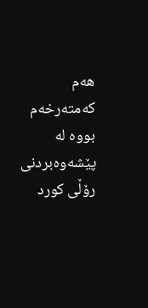هه‌م كه‌مته‌رخه‌م بووه‌ له‌ پێشه‌وه‌بردنی رۆڵی كورد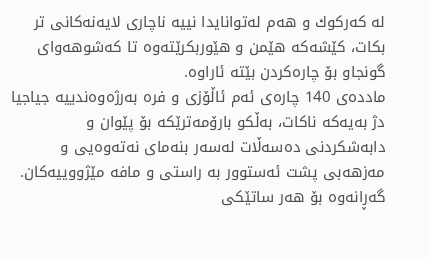له‌ كه‌ركوك و هه‌م له‌توانایدا نییه‌ ناچاری لایه‌نه‌كانی تر بكات، كێشه‌كه‌ هێمن و هێوربكرێته‌وه‌ تا كه‌شوهه‌وای گونجاو بۆ چاره‌كردن بێته‌ ئاراوه‌.
مادده‌ی 140 چاره‌ی ئه‌م ئاڵۆزی و فره‌ به‌رژه‌وه‌ندییه‌ جیاجیا دژ به‌یه‌كه‌ ناكات، به‌ڵكو بارۆمه‌ترێكه‌ بۆ پێوان و دابه‌شكردنی ده‌سه‌ڵات له‌سه‌ر بنه‌مای نه‌ته‌وه‌یی و مه‌زهه‌بی پشت ئه‌ستوور به‌ راستی و مافه‌ مێژووییه‌كان.
گه‌ڕانه‌وه‌ بۆ هه‌ر ساتێكی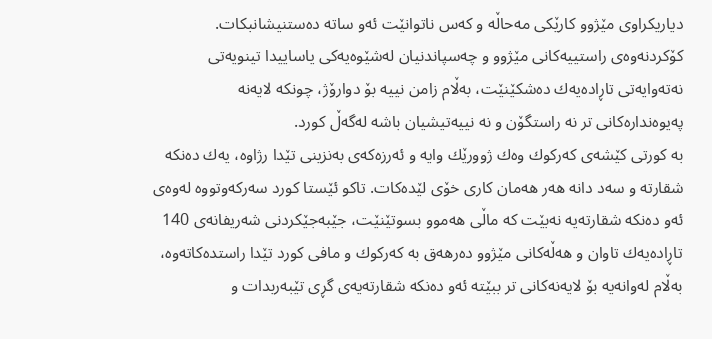دیاریكراوی مێژوو كارێكی مه‌حاڵه‌ و كه‌س ناتوانێت ئه‌و ساته‌ ده‌ستنیشانبكات. كۆكردنه‌وه‌ی راستییه‌كانی مێژوو و چه‌سپاندنیان له‌شێوه‌یه‌كی یاساییدا تینویه‌تی نه‌ته‌وایه‌تی تاڕاده‌یه‌ك ده‌شكێنێت، به‌ڵام زامن نییه‌ بۆ دوارۆژ، چونكه‌ لایه‌نه‌ په‌یوه‌نداره‌كانی تر نه‌ راستگۆن و نه‌ نییه‌تیشیان باشه‌ له‌گه‌ڵ‌ كورد.
به‌ كورتی كێشه‌ی كه‌ركوك وه‌ك ژوورێك وایه‌ و ئه‌رزه‌كه‌ی به‌نزینی تێدا رژاوه‌، یه‌ك ده‌نكه‌ شقارته‌ و سه‌د دانه‌ هه‌ر هه‌مان كاری خۆی لێده‌كات. تاكو ئێستا كورد سه‌ركه‌وتووه‌ له‌وه‌ی ئه‌و ده‌نكه‌ شقارته‌یه‌ نه‌بێت كه‌ ماڵی هه‌موو بسوتێنێت، جێبه‌جێكردنی شه‌ریفانه‌ی 140 تاڕاده‌یه‌ك تاوان و هه‌ڵه‌كانی مێژوو ده‌رهه‌ق به‌ كه‌ركوك و مافی كورد تێدا راستده‌كاته‌وه‌، به‌ڵام له‌وانه‌یه‌ بۆ لایه‌نه‌كانی تر ببێته‌ ئه‌و ده‌نكه‌ شقارته‌یه‌ی گڕی تێبه‌ربدات و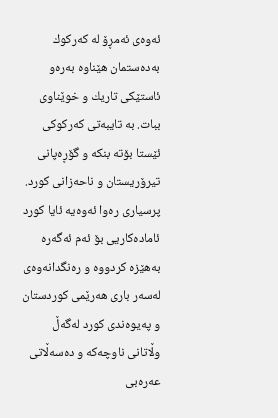ئه‌وه‌ی ئه‌مڕۆ له‌ كه‌ركوك به‌ده‌ستمان هێناوه‌ به‌ره‌و ئاستێكی تاریك و خوێناوی ببات. به‌ تایبه‌تی كه‌ركوكی ئێستا بۆته‌ بنكه‌ و گۆڕه‌پانی تیرۆریستان و ناحه‌زانی كورد.
پرسیاری ره‌وا ئه‌وه‌یه‌ ئایا كورد ئاماده‌كاریی بۆ ئه‌م ئه‌گه‌ره‌ به‌هێزه‌ كردووه‌ و ره‌نگدانه‌وه‌ی له‌سه‌ر باری هه‌رێمی كوردستان و په‌یوه‌ندی كورد له‌گه‌ڵ‌ وڵاتانی ناوچه‌كه‌ و ده‌سه‌ڵاتی عه‌ره‌بی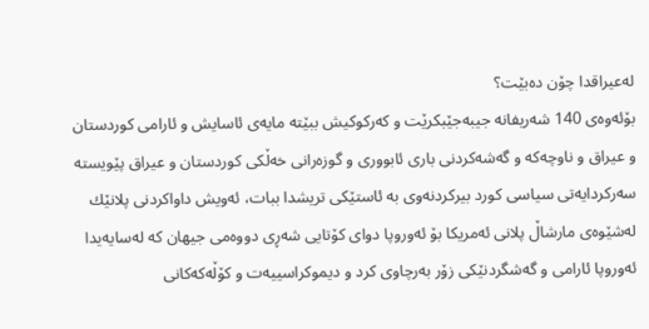له‌عیراقدا چۆن ده‌بێت؟
بۆئه‌وه‌ی 140 شه‌ریفانه‌ جیبه‌جێبكرێت و كه‌ركوكیش ببێته‌ مایه‌ی ئاسایش و ئارامی كوردستان و عیراق و ناوچه‌كه‌ و گه‌شه‌كردنی باری ئابووری و گوزه‌رانی خه‌ڵكی كوردستان و عیراق پێویسته‌ سه‌ركردایه‌تی سیاسی كورد بیركردنه‌وی به‌ ئاستێكی تریشدا ببات، ئه‌ویش داواكردنی پلانێك له‌شێوه‌ی مارشاڵ‌ پلانی ئه‌مریكا بۆ ئه‌وروپا دوای كۆتایی شه‌ڕی دووه‌می جیهان كه‌ له‌سایه‌یدا ئه‌وروپا ئارامی و گه‌شگردنێكی زۆر به‌رچاوی كرد و دیموكراسییه‌ت و كۆڵه‌كه‌كانی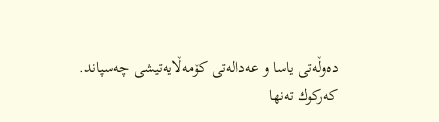ده‌وڵه‌تی یاسا و عه‌داله‌تی كۆمه‌ڵایه‌تیشی چه‌سپاند.
كه‌ركوك ته‌نها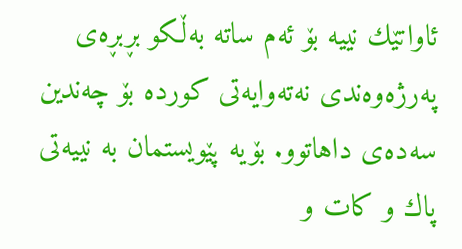ئاواتێك نییه‌ بۆ ئه‌م ساته‌ به‌ڵكو بڕبڕه‌ی په‌رژه‌وه‌ندی نه‌ته‌وایه‌تی كورده‌ بۆ چه‌ندین سه‌ده‌ی داهاتوو. بۆیه‌ پێویستمان به‌ نییه‌تی پاك و كات و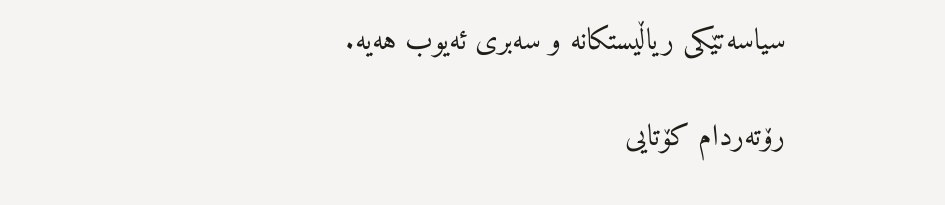سیاسه‌تێكی ریاڵیستكانه‌ و سه‌بری ئه‌یوب هه‌یه‌.

رۆته‌ردام كۆتایی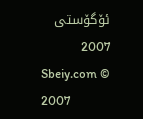ئۆگۆستی 2007
Sbeiy.com © 2007